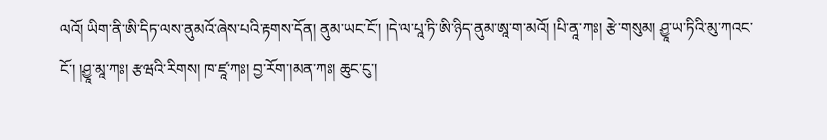ལའོ། ཡིག་ནི་ཨི་དིཏ་ལས་ནུམའོ་ཞེས་པའི་རྟགས་དོན། ནུམ་ཡང་ངོ་། །དེ་ལ་པཱ་ཏི་ཨི་ཉིད་ནུམ་ཨཱ་ག་མའོ། །པི་ནཱ་ཀཿ། རྩེ་གསུམ། ཤྱཱ་ཡ་ཏིའི་མུ་ཀའང་ངོ་། །ཤྱཱ་མཱ་ཀཿ། རྩཝའི་རིགས། ཁ་ཛཱ་ཀཿ། བྱ་རོག་།མན་ཀཿ། ཆུང་ངུ་།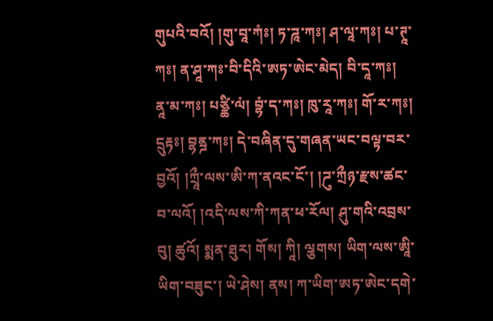གུཔའི་བའོ། །གུ་བཱ་ཀཾཿ། ཏ་ཌཱ་ཀཿ། ཤ་ལཱ་ཀཿ། པ་ཊཱ་ཀཿ། ན་ཤཱ་ཀཿ་བི་དིའི་ཨཏ་ཨེང་མེད། བི་དཱ་ཀཿ། ནཱ་མ་ཀཿ། པཙྪི་ལཾ། བྷཾ་ད་ཀཿ། ཁུ་རཱ་ཀཿ། གོ་ར་ཀཿ། དྲུརྟཿ། བྷནྜ་ཀཿ། དེ་བཞིན་དུ་གཞན་ཡང་བལྟ་བར་བྱའོ། །ཀྲཱྀ་ལས་ཨི་ཀ་ནའང་ངོ་། །ཌུ་ཀྲྀཉ་རྫས་ཚང་བ་ལའོ། །འདི་ལས་ཀི་ཀན་ཕ་རོལ། ཤུ་གའི་འབྲས་བུ། ཚུའོ། སྨན་ཐུར། གོས། ཀཱི། ལྕགས། ཡིག་ལས་ཨཱི་ཡིག་བཟུང་། ཡེ་ཤེས། ནས། ཀ་ཡིག་ཨཏ་ཨེང་དགེ་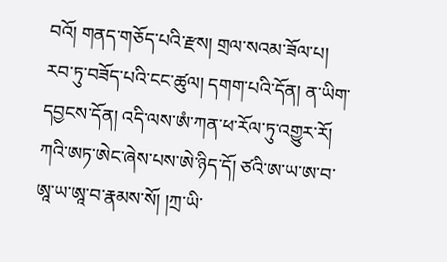བའོ། གནད་གཅོད་པའི་རྫས། གྲལ་སའམ་ཟོལ་པ། རབ་ཏུ་བཟོད་པའི་ངང་ཚུལ། དགག་པའི་དོན། ན་ཡིག་དབྱངས་དོན། འདི་ལས་ཨཾ་ཀན་ཕ་རོལ་ཏུ་འགྱུར་རོ། ཀའི་ཨཏ་ཨེང་ཞེས་པས་ཨེ་ཉིད་དོ། ཙའི་ཨ་ཡ་ཨ་བ་ཨཱ་ཡ་ཨཱ་བ་རྣམས་སོ། །ཀྲ་ཡི་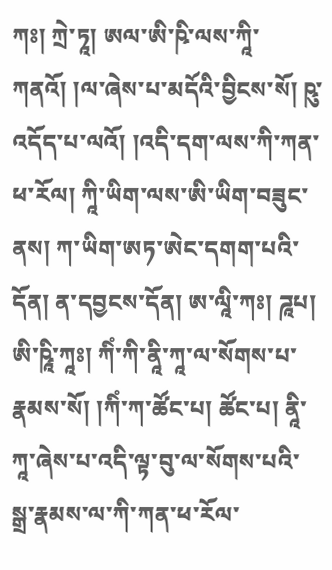ཀཿ། ཀྲེ་ཏཱ། ཨལ་ཨི་ཥི་ལས་ཀཱི་ཀནའོ། །ལ་ཞེས་པ་མདོའི་བྱིངས་སོ། ཥུ་འདོད་པ་ལའོ། །འདི་དག་ལས་ཀི་ཀན་ཕ་རོལ། ཀཱི་ཡིག་ལས་ཨི་ཡིག་བཟུང་ནས། ཀ་ཡིག་ཨཏ་ཨེང་དགག་པའི་དོན། ན་དབྱངས་དོན། ཨ་ལཱི་ཀཿ། ཌཱཔ། ཨི་ཥཱི་ཀཱཿ། ཀིཾ་ཀི་ནཱི་ཀཱ་ལ་སོགས་པ་རྣམས་སོ། །ཀིཾ་ཀ་ཚོང་པ། ཚོང་པ། ནཱི་ཀཱ་ཞེས་པ་འདི་ལྟ་བུ་ལ་སོགས་པའི་སྒྲ་རྣམས་ལ་ཀི་ཀན་ཕ་རོལ་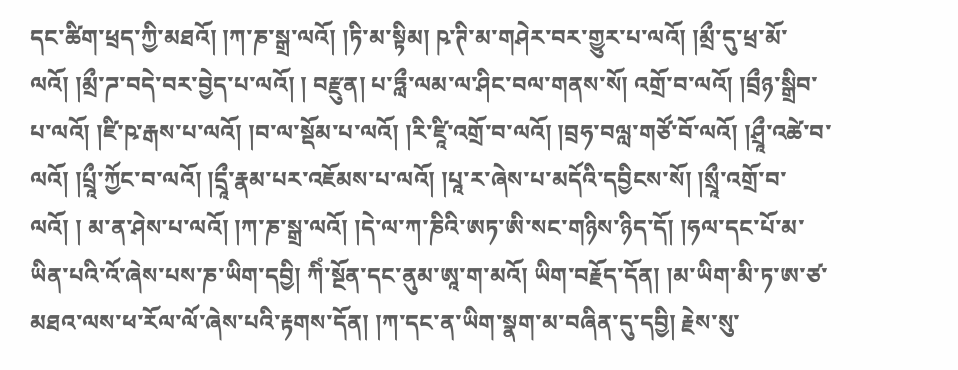དང་ཚིག་ཕྲད་ཀྱི་མཐའོ། །ཀ་ཎ་སྒྲ་ལའོ། །ཏི་མ་སྟིམ། ཥ་ཊི་མ་གཤེར་བར་གྱུར་པ་ལའོ། །མྲྀ་དུ་ཕྲ་མོ་ལའོ། །མྲྀ་ཌ་བདེ་བར་བྱེད་པ་ལའོ། ། བརྫུན། པ་ཏླྀ་ལམ་ལ་ཤིང་བལ་གནས་སོ། འགྲོ་བ་ལའོ། །བྲྀཉ་སྒྲིབ་པ་ལའོ། །ཛི་ཥ་རྒས་པ་ལའོ། །བ་ལ་སྡོམ་པ་ལའོ། །རི་ཛཱི་འགྲོ་བ་ལའོ། །བྲཧ་བལླ་གཙོ་བོ་ལའོ། །ཤྲཱྀ་འཚེ་བ་ལའོ། །པྲཱྀ་ཀྱོང་བ་ལའོ། །དྲཱྀ་རྣམ་པར་འཇོམས་པ་ལའོ། །པཱ་ར་ཞེས་པ་མདོའི་དབྱིངས་སོ། །སྲཱྀ་འགྲོ་བ་ལའོ། ། མ་ན་ཤེས་པ་ལའོ། །ཀ་ཎ་སྒྲ་ལའོ། །དེ་ལ་ཀ་ཎིའི་ཨཏ་ཨི་སང་གཉིས་ཉིད་དོ། །ཧལ་དང་པོ་མ་ཡིན་པའི་འོ་ཞེས་པས་ཎ་ཡིག་དབྱི། ཀིཾ་སྔོན་དང་ནུམ་ཨཱ་ག་མའོ། ཡིག་བརྗོད་དོན། །མ་ཡིག་མི་ཏ་ཨ་ཙ་མཐའ་ལས་ཕ་རོལ་ལོ་ཞེས་པའི་རྟགས་དོན། །ཀ་དང་ན་ཡིག་སྣག་མ་བཞིན་དུ་དབྱི། རྗེས་སུ་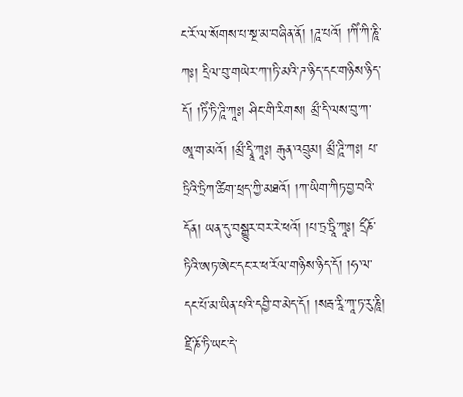ང་རོ་ལ་སོགས་པ་སྔ་མ་བཞིན་ནོ། །ཌཱ་པའོ། །ཀིཾ་ཀི་ཎཱི་ཀཿ། དྲིལ་བུ་གཡེར་ཀ་།ཏི་མའི་ཌ་ཉིད་དང་གཉིས་ཉིད་དོ། །ཏིཾ་ཏི་ཌཱི་ཀཱཿ། ཤིང་གི་རིགས། མྲྀ་དི་ལས་བུ་ཀ་ཨཱ་ག་མའོ། །མྲྀ་དྭཱི་ཀཱཿ། རྒུན་འབྲུམ། མྲྀ་ཌཱི་ཀཿ། པ་ཏྲིའི་ཏྲིཀ་ཚིག་ཕྲད་ཀྱི་མཐའོ། །ཀ་ཡིག་ཀིཏ་བྱ་བའི་དོན། ཡན་དུ་བསྒྱུར་བར་རེ་ཕའོ། །པ་ཏྲ་ཏྲཱི་ཀཱཿ། དྲྀཎོ་ཏིའི་ཨཏ་ཨེང་དང་ར་ཕ་རོལ་གཉིས་ཉིད་དོ། །ཧ་ལ་དང་པོ་མ་ཡིན་པའི་དབྱི་བ་མེད་དོ། །སརྦ་རཱི་ཀཱ་ཏ་རུ་ཎཱི། ཛྲི་ཎོ་ཏི་ཡང་དེ་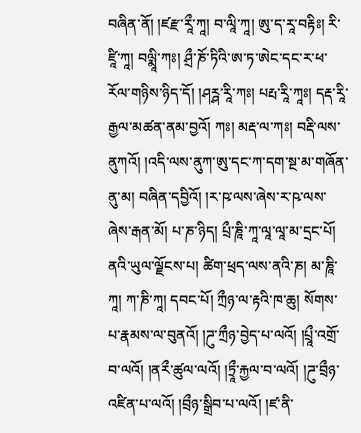བཞིན་ནོ། །ཛརྫ་རཱྀ་ཀཱ། བ་ལཱི་ཀཱ། ཨུ་ད་རཱ་བརྟིཿ། རི་ཛཱི་ཀཱ། བལྨཱི་ཀཿ། ཤྲྀ་ཎོ་ཏིའི་ཨ་ཏ་ཨེང་དང་ར་ཕ་རོལ་གཉིས་ཉིད་དོ། །ཤཪྴ་རཱི་ཀཿ། པརྤ་རཱི་ཀཱཿ། དརྡ་རཱི་རྒྱལ་མཚན་ནམ་བྱའོ། ཀཿ། མརྡ་ལ་ཀཿ། བརྡི་ལས་ནུཀའོ། །འདི་ལས་ནུཀ་ཨུ་དང་ཀ་དག་སྔ་མ་གཞོན་ནུ་མ། བཞིན་དབྱིའོ། །ར་ཥ་ལས་ཞེས་ར་ཥ་ལས་ཞེས་རྒན་མོ། པ་ཎ་ཉིད། པྲྀ་ཎཱི་ཀཱ་ལཱ་ལཱ་མ་དྲང་པོ། ནའི་ཡུལ་ལྗོངས་པ། ཚིག་ཕྲད་ལས་ནའི་ཎ། མ་ཎཱི་ཀཱ། ཀ་ཎི་ཀཱ། དབང་པོ། ཀྲྀཉ་ལ་རྟའི་ཁ་ཆུ། སོགས་པ་རྣམས་ལ་བུནའོ། །ཌུ་ཀྲྀཉ་བྱེད་པ་ལའོ། །པྲཱྀ་འགྲོ་བ་ལའོ། །ནརྀ་ཚུལ་ལའོ། །ཏྲཱྀ་རྐྱལ་བ་ལའོ། །ཌུ་བྲྀཉ་འཛིན་པ་ལའོ། །བྲྀཉ་སྒྲིབ་པ་ལའོ། །ཛ་ནི་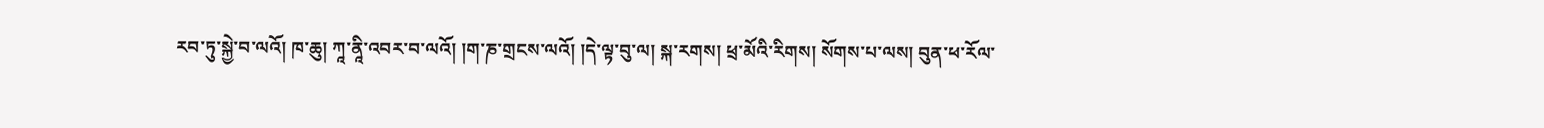རབ་ཏུ་སྐྱེ་བ་ལའོ། ཁ་ཆུ། ཀཱ་ནཱི་འབར་བ་ལའོ། །ག་ཎ་གྲངས་ལའོ། །དེ་ལྟ་བུ་ལ། སྐ་རགས། ཕྲ་མོའི་རིགས། སོགས་པ་ལས། བུན་ཕ་རོལ་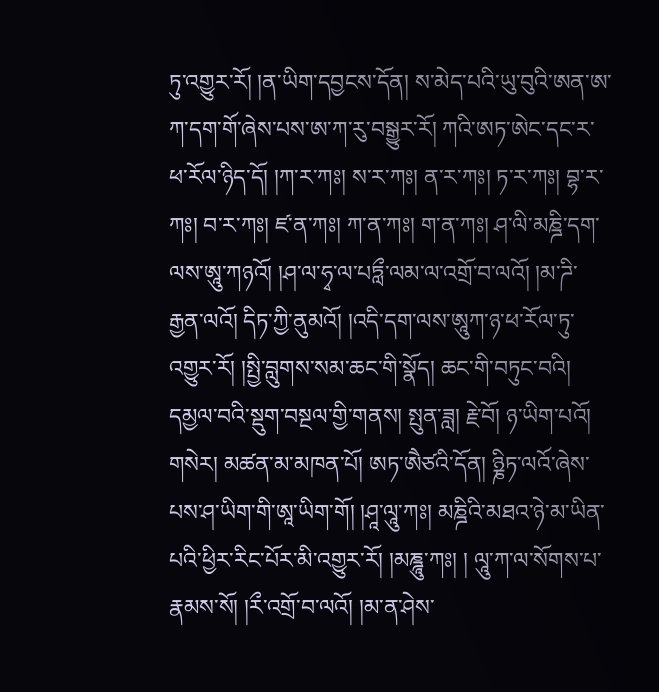ཏུ་འགྱུར་རོ། །ན་ཡིག་དབྱངས་དོན། ས་མེད་པའི་ཡུ་བུའི་ཨན་ཨ་ཀ་དག་གོ་ཞེས་པས་ཨ་ཀ་རུ་བསྒྱུར་རོ། ཀའི་ཨཏ་ཨེང་དང་ར་ཕ་རོལ་ཉིད་དོ། །ཀ་ར་ཀཿ། ས་ར་ཀཿ། ན་ར་ཀཿ། ཏ་ར་ཀཿ། བྷ་ར་ཀཿ། བ་ར་ཀཿ། ཛ་ན་ཀཿ། ཀ་ན་ཀཿ། ག་ན་ཀཿ། ཤ་ལི་མཎྜི་དག་ལས་ཨཱུ་ཀཉའོ། །ཤ་ལ་ཧྭ་ལ་པཏླྀ་ལམ་ལ་འགྲོ་བ་ལའོ། །མ་ཌི་རྒྱན་ལའོ། དིཏ་ཀྱི་ནུམའོ། །འདི་དག་ལས་ཨཱུཀ་ཉ་ཕ་རོལ་ཏུ་འགྱུར་རོ། །སྤྱི་བླུགས་སམ་ཆང་གི་སྣོད། ཆང་གི་བཏུང་བའི། དམྱལ་བའི་སྡུག་བསྔལ་གྱི་གནས། སྤུན་ཟླ། རྗེ་བོ། ཉ་ཡིག་པའོ། གསེར། མཚན་མ་མཁན་པོ། ཨཏ་ཨཻཙའི་དོན། ཉྞིཏ་ལའོ་ཞེས་པས་ཤ་ཡིག་གི་ཨཱ་ཡིག་གོ། །ཤཱ་ལཱུ་ཀཿ། མཎྜིའི་མཐའ་ཉེ་མ་ཡིན་པའི་ཕྱིར་རིང་པོར་མི་འགྱུར་རོ། །མཎྜཱུ་ཀཿ། ། ལཱུ་ཀ་ལ་སོགས་པ་རྣམས་སོ། །རྀ་འགྲོ་བ་ལའོ། །མ་ན་ཤེས་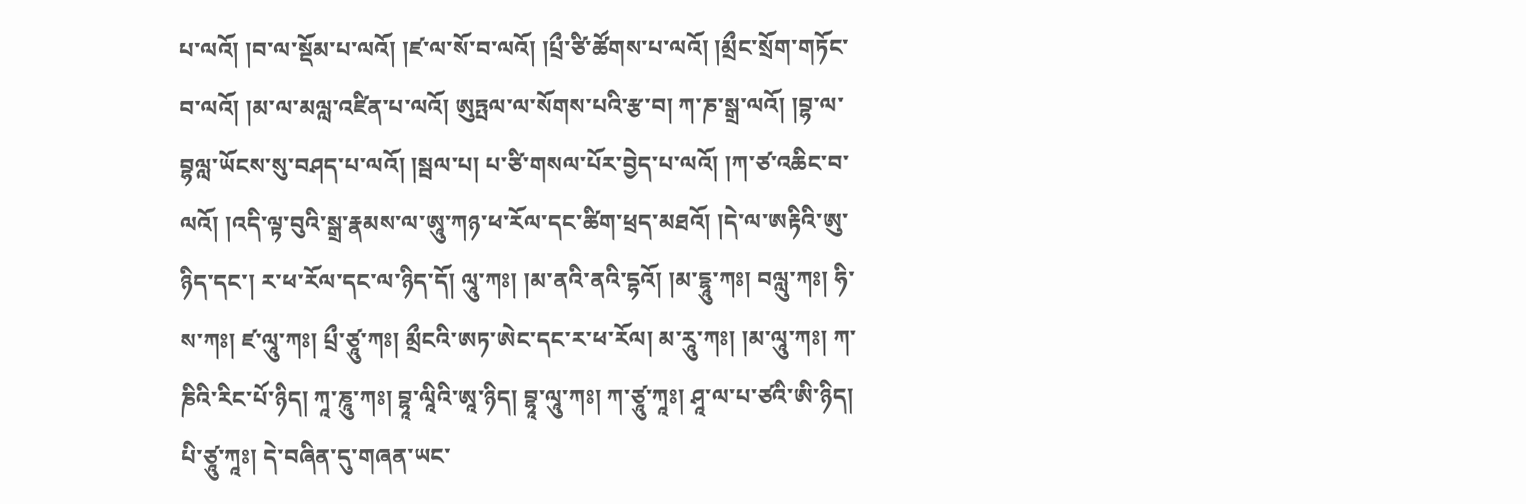པ་ལའོ། །བ་ལ་སྡོམ་པ་ལའོ། །ཛ་ལ་སོ་བ་ལའོ། །པྲྀ་ཙི་ཚོགས་པ་ལའོ། །མྲྀང་སྲོག་གཏོང་བ་ལའོ། །མ་ལ་མལླ་འཛིན་པ་ལའོ། ཨུཏྤལ་ལ་སོགས་པའི་རྩ་བ། ཀ་ཎ་སྒྲ་ལའོ། །བྷ་ལ་བྷལླ་ཡོངས་སུ་བཤད་པ་ལའོ། །སྦལ་པ། པ་ཙི་གསལ་པོར་བྱེད་པ་ལའོ། །ཀ་ཙ་འཆིང་བ་ལའོ། །འདི་ལྟ་བུའི་སྒྲ་རྣམས་ལ་ཨཱུ་ཀཉ་ཕ་རོལ་དང་ཚིག་ཕྲད་མཐའོ། །དེ་ལ་ཨརྟིའི་ཨུ་ཉིད་དང་། ར་ཕ་རོལ་དང་ལ་ཉིད་དོ། ལཱུ་ཀཿ། །མ་ནའི་ནའི་དྷའོ། །མ་དྷཱུ་ཀཿ། བལླུ་ཀཿ། ཧི་ས་ཀཿ། ཛ་ལཱུ་ཀཿ། པྲྀ་ཙཱུ་ཀཿ། མྲྀངའི་ཨཏ་ཨེང་དང་ར་ཕ་རོལ། མ་རཱུ་ཀཿ། །མ་ལཱུ་ཀཿ། ཀ་ཎིའི་རིང་པོ་ཉིད། ཀཱ་ཎཱུ་ཀཿ། བྷཱ་ལཱིའི་ཨཱ་ཉིད། བྷཱ་ལཱུ་ཀཿ། ཀ་ཙཱུ་ཀཱཿ། ཤཱ་ལ་པ་ཙའི་ཨི་ཉིད། པི་ཙཱུ་ཀཱཿ། དེ་བཞིན་དུ་གཞན་ཡང་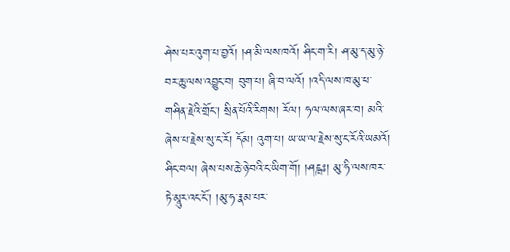ཤེས་པར་འུག་པ་བྱའོ། །ཤ་མི་ལས་ཁའོ། ཤིང་ག་རི། ཤ་མུ་ད་མུ་ཉེ་བར་ཆུ་ལས་འབྱུང་བ། བུག་པ། ཞི་བ་ལའོ། །འདི་ལས་ཁ་མུ་ཕ་གཤིན་རྗེའི་གྲོང་། སྲིན་པོའི་རིགས། རོལ། ཧལ་ལས་ཞར་བ། མའི་ཞེས་པ་རྗེས་སུ་ང་རོ། དོམ། འུག་པ། ཡ་ཡ་ལ་རྗེས་སུ་ང་རོའི་ཡམའོ། ཤིང་བལ། ཞེས་པས་ཆེ་ཉེ་བའི་ང་ཡིག་གོ། །ཤངྑཿ། མུ་ཧི་ལས་ཁར་ཏེ་མཱུར་འང་ངོ་། །མུ་ཧ་རྣམ་པར་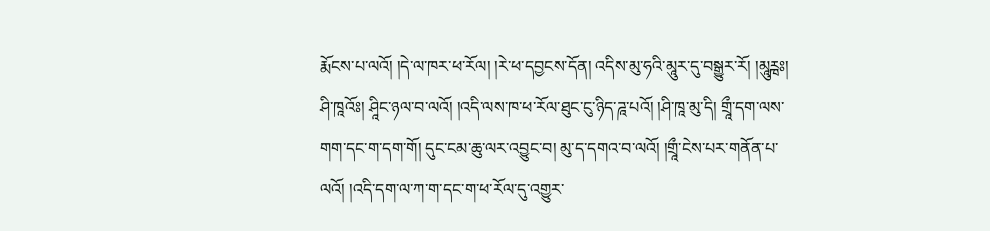རྨོངས་པ་ལའོ། །དེ་ལ་ཁར་ཕ་རོལ། །རེ་ཕ་དབྱངས་དོན། འདིས་མུ་ཧའི་མཱུར་དུ་བསྒྱུར་རོ། །མཱུཪྑཿ། ཤི་ཁཱའོཿ། ཤཱིང་ཉལ་བ་ལའོ། །འདི་ལས་ཁ་ཕ་རོལ་ཐུང་ངུ་ཉིད་ཌཱ་པའོ། །ཤི་ཁཱ་མུ་དི། གྲཱྀ་དག་ལས་གག་དང་ག་དག་གོ། དུང་ངམ་ཆུ་ལར་འབྱུང་བ། མུ་ད་དགའ་བ་ལའོ། །གྲཱྀ་ངེས་པར་གནོན་པ་ལའོ། །འདི་དག་ལ་ཀ་ག་དང་ག་ཕ་རོལ་དུ་འགྱུར་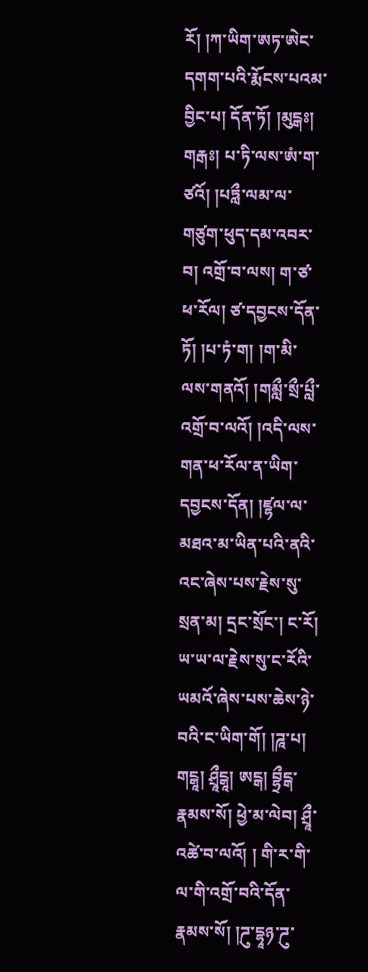རོ། །ཀ་ཡིག་ཨཏ་ཨེང་དགག་པའི་རྨོངས་པའམ་བྱིང་པ། དོན་ཏོ། །མུངྒཿ། གརྒཿ། པ་ཏི་ལས་ཨཾ་ག་ཙའོ། །པཏླྀ་ལམ་ལ་གཙུག་ཕུད་དམ་འབར་བ། འགྲོ་བ་ལས། ག་ཙ་ཕ་རོལ། ཙ་དབྱངས་དོན་ཏོ། །པ་ཏཾ་ག། །ག་མི་ལས་གནའོ། །གམླྀ་སྲྀ་པླྀ་འགྲོ་བ་ལའོ། །འདི་ལས་གན་ཕ་རོལ་ན་ཡིག་དབྱངས་དོན། །ཛྷལ་ལ་མཐའ་མ་ཡིན་པའི་ནའི་འང་ཞེས་པས་རྗེས་སུ་སྲན་མ། དྲང་སྲོང་། ང་རོ། ཡ་ཡ་ལ་རྗེས་སུ་ང་རོའི་ཡམའོ་ཞེས་པས་ཆེས་ཉེ་བའི་ང་ཡིག་གོ། །ཌཱ་པ། གངྒཱ། ཤྲཱྀངྒཱ། ཨངྒ། བྷྲྀངྒ་རྣམས་སོ། ཕྱེ་མ་ལེབ། ཤྲཱྀ་འཚེ་བ་ལའོ། ། གི་ར་གི་ལ་གི་འགྲོ་བའི་དོན་རྣམས་སོ། །ཌུ་དྷཱཉ་ཌུ་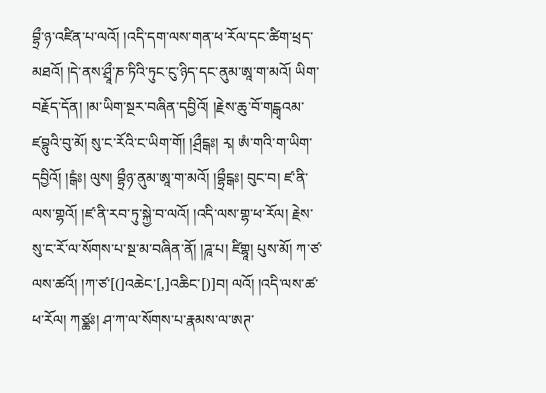བྷྲྀ་ཉ་འཛིན་པ་ལའོ། །འདི་དག་ལས་གན་ཕ་རོལ་དང་ཚིག་ཕྲད་མཐའོ། །དེ་ནས་ཤྲཱྀ་ཎ་ཏིའི་ཏུང་ངུ་ཉིད་དང་ནུམ་ཨཱ་ག་མའོ། ཡིག་བརྗོད་དོན། །མ་ཡིག་སྔར་བཞིན་དབྱིའོ། །རྗེས་ཆུ་བོ་གངྒྭའམ་ཛབྷུའི་བུ་མོ། སུ་ང་རོའི་ང་ཡིག་གོ། །ཤྲྀངྒཿ། རྭ། ཨཾ་གའི་ག་ཡིག་དབྱིའོ། །ངྒཾཿ། ལུས། བྷྲྀཉ་ནུམ་ཨཱ་ག་མའོ། །བྷྲྀངྒཿ། བུང་བ། ཛ་ནི་ལས་གྷའོ། །ཛ་ནི་རབ་ཏུ་སྐྱེ་བ་ལའོ། །འདི་ལས་གྷ་ཕ་རོལ། རྗེས་སུ་ང་རོ་ལ་སོགས་པ་སྔ་མ་བཞིན་ནོ། །ཌཱ་པ། ཛིགྷཱ། པུས་མོ། ཀ་ཙ་ལས་ཚའོ། །ཀ་ཙ་[(]འཆེང་[,]འཆིང་[)]བ། ལའོ། །འདི་ལས་ཚ་ཕ་རོལ། ཀཙྪཿ། ཤ་ཀ་ལ་སོགས་པ་རྣམས་ལ་ཨཊ་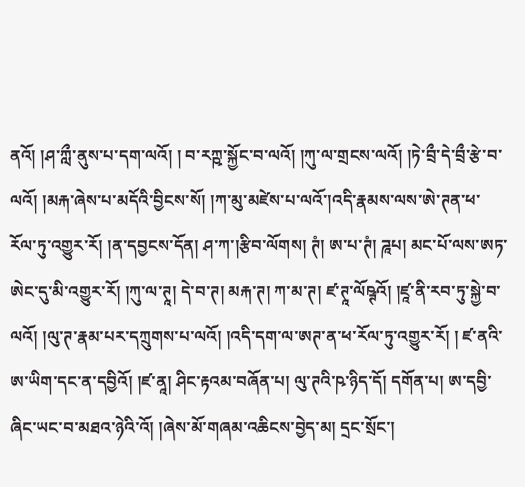ནའོ། །ཤ་ཀླྀ་ནུས་པ་དག་ལའོ། ། བ་རཀྵ་སྐྱོང་བ་ལའོ། །ཀུ་ལ་གྲངས་ལའོ། །ཏེ་བྲྀ་དེ་བྲྀ་རྩེ་བ་ལའོ། །མརྐ་ཞེས་པ་མདོའི་བྱིངས་སོ། །ཀ་མུ་མཛེས་པ་ལའོ་།འདི་རྣམས་ལས་ཨེ་ཊན་ཕ་རོལ་ཏུ་འགྱུར་རོ། །ན་དབྱངས་དོན། ཤ་ཀ་།རྩིབ་ལོགས། ཊཾ། ཨ་པ་ཊཾ། ཌཱཔ། མང་པོ་ལས་ཨཏ་ཨེང་དུ་མི་འགྱུར་རོ། །ཀུ་ལ་ཊཱ། དེ་བ་ཊ། མརྐ་ཊ། ཀ་མ་ཊ། ཛ་ཊཱ་ལོཥྚའོ། །ཛཱ་ནི་རབ་ཏུ་སྐྱེ་བ་ལའོ། །ལུ་ཊ་རྣམ་པར་དཀྲུགས་པ་ལའོ། །འདི་དག་ལ་ཨཊ་ན་ཕ་རོལ་ཏུ་འགྱུར་རོ། ། ཛ་ནའི་ཨ་ཡིག་དང་ན་དབྱིའོ། །ཛ་ནཱ། ཤིང་རྟའམ་བཞོན་པ། ལུ་ཊའི་ཥ་ཉིད་དོ། དགོན་པ། ཨ་དབྱི་ཞིང་ཡང་བ་མཐའ་ཉེའི་འོ། །ཞེས་མོ་གཞམ་འཆིངས་བྱེད་མ། དྲང་སྲོང་།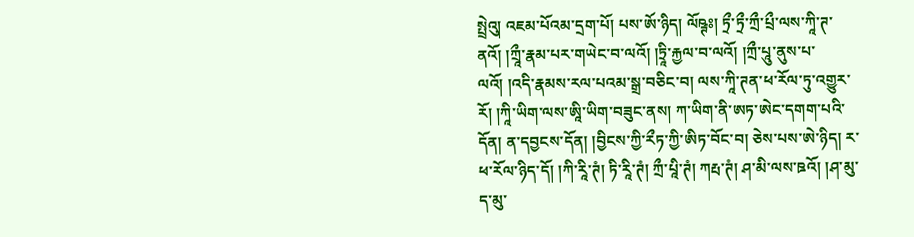སྤྲེའུ། འཇམ་པོའམ་དྲག་པོ། པས་ཨོ་ཉིད། ལོཥྚཿ། ཏྲྀ་ཏྲྀ་ཀྲྀ་པྲྀ་ལས་ཀཱི་ཊ་ནའོ། །ཀྲཱྀ་རྣམ་པར་གཡེང་བ་ལའོ། །ཏྲཱི་རྐྱལ་བ་ལའོ། །ཀྲྀ་པཱུ་ནུས་པ་ལའོ། །འདི་རྣམས་རལ་པའམ་སྒྲ་བཅིང་བ། ལས་ཀཱི་ཊན་ཕ་རོལ་ཏུ་འགྱུར་རོ། །ཀཱི་ཡིག་ལས་ཨཱི་ཡིག་བཟུང་ནས། ཀ་ཡིག་ནི་ཨཏ་ཨེང་དགག་པའི་དོན། ན་དབྱངས་དོན། །བྱིངས་ཀྱི་རྀཏ་ཀྱི་ཨིཏ་བོང་བ། ཅེས་པས་ཨེ་ཉིད། ར་ཕ་རོལ་ཉིད་དོ། །ཀི་རཱི་ཊཾ། ཏི་རཱི་ཊཾ། ཀྲྀ་པཱི་ཊཾ། ཀརྤ་ཊཾ། ཤ་མི་ལས་ཋའོ། །ཤ་མུ་ད་མུ་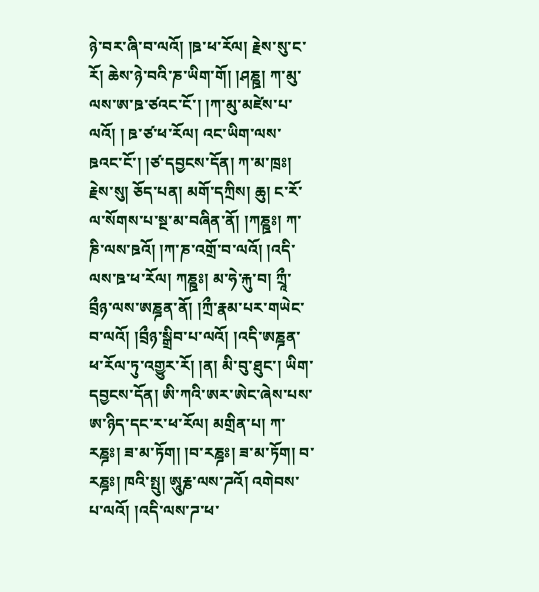ཉེ་བར་ཞི་བ་ལའོ། །ཋ་ཕ་རོལ། རྗེས་སུ་ང་རོ། ཆེས་ཉེ་བའི་ཎ་ཡིག་གོ། །ཤཎྛ། ཀ་མུ་ལས་ཨ་ཋ་ཙའང་ངོ་། །ཀ་མུ་མཛེས་པ་ལའོ། ། ཋ་ཙ་ཕ་རོལ། འང་ཡིག་ལས་ཋའང་ངོ་། །ཙ་དབྱངས་དོན། ཀ་མ་ཁྲཿ། རྗེས་སུ། ཅོད་པན། མགོ་དཀྲིས། ཆུ། ང་རོ་ལ་སོགས་པ་སྔ་མ་བཞིན་ནོ། །ཀཎྛཿ། ཀ་ཎི་ལས་ཋའོ། །ཀ་ཎ་འགྲོ་བ་ལའོ། །འདི་ལས་ཋ་ཕ་རོལ། ཀཎྛཿ། མ་ཧེ་རྐུ་བ། ཀྲཱྀ་བྲྀཉ་ལས་ཨཎྜན་ནོ། །ཀྲྀ་རྣམ་པར་གཡེང་བ་ལའོ། །བྲྀཉ་སྒྲིབ་པ་ལའོ། །འདི་ཨཎྜན་ཕ་རོལ་ཏུ་འགྱུར་རོ། །ན། མི་བུ་ཐུང་། ཡིག་དབྱངས་དོན། ཨི་ཀའི་ཨར་ཨེང་ཞེས་པས་ཨ་ཉིད་དང་ར་ཕ་རོལ། མགྲིན་པ། ཀ་རཎྜཿ། ཟ་མ་ཏོག། །བ་རཎྜཿ། ཟ་མ་ཏོག། བ་རཎྜཿ། ཁའི་སྤུ། ཨཱུརྞ་ལས་ཌའོ། འགེབས་པ་ལའོ། །འདི་ལས་ཌ་ཕ་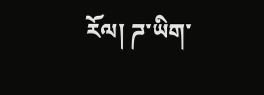རོལ། ཌ་ཡིག་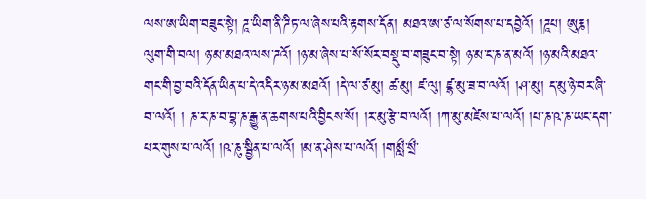ལས་ཨ་ཡིག་བཟུང་སྟེ། ཌཱ་ཡིག་ནི་ཌིཏ་ལ་ཞེས་པའི་རྟགས་དོན། མཐའ་ཨ་ཙ་ལ་སོགས་པ་དབྱེའོ། །ཌཱཔ། ཨུརྞ། ལུག་གི་བལ། ཉ་མ་མཐའ་ལས་ཌའོ། །ཉ་མ་ཞེས་པ་སོ་སོར་བསྡུ་བ་གཟུང་བ་སྟེ། ཉ་མ་ང་ཎ་ན་མའོ། །ཉ་མའི་མཐའ་གང་གི་བྱ་བའི་དོན་ཡིན་པ་དེ་འདིར་ཉ་མ་མཐའོ། །དེ་ལ་ཙ་མུ། ཚ་མུ། ཛ་ལུ། ཛྷ་མུ་ཟ་བ་ལའོ། །ཤ་མུ། ད་མུ་ཉེ་བར་ཞི་བ་ལའོ། ། ཎ་ར་ཎ་བ་བྷ་ཎ་རྒྱུ་ན་ཆགས་པའི་བྱིངས་སོ། །ར་མུ་རྩེ་བ་ལའོ། །ཀ་མུ་མཛེས་པ་ལའོ། །པ་ཎ་ཥ་ཎ་ཡང་དག་པར་གུས་པ་ལའོ། །ཥ་ཎུ་སྦྱིན་པ་ལའོ། །མ་ན་ཤེས་པ་ལའོ། །གམླྀ་སྲྀ་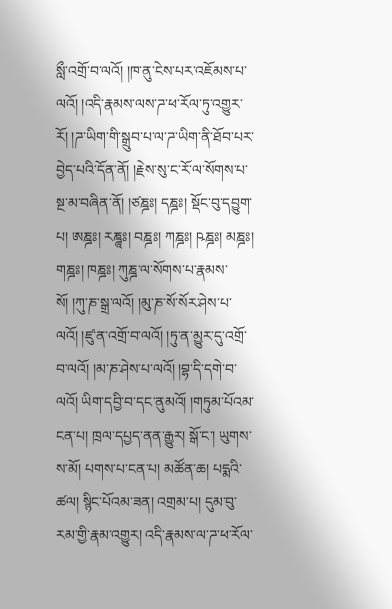སླྀ་འགྲོ་བ་ལའོ། །ཁ་ནུ་ངེས་པར་འཇོམས་པ་ལའོ། །འདི་རྣམས་ལས་ཌ་ཕ་རོལ་ཏུ་འགྱུར་རོ། །ཌ་ཡིག་གི་སྒྲུབ་པ་ལ་ཌ་ཡིག་ནི་ཐོབ་པར་བྱེད་པའི་དོན་ནོ། །རྗེས་སུ་ང་རོ་ལ་སོགས་པ་སྔ་མ་བཞིན་ནོ། །ཙཎྜཿ། དཎྜཿ། སྡོང་བུ་དབྱུག་པ། ཨཎྜཿ། རཎྜཱཿ། བཎྜཿ། ཀཎྜཿ། ཥཎྜཿ། མཎྜཿ། གཎྜཿ། ཁཎྜཿ། ཀུཎྜ་ལ་སོགས་པ་རྣམས་སོ། །ཀུ་ཎ་སྒྲ་ལའོ། །མུ་ཎ་སོ་སོར་ཤེས་པ་ལའོ། །ཛུ་ན་འགྲོ་བ་ལའོ། །ཏུ་ན་མྱུར་དུ་འགྲོ་བ་ལའོ། །མ་ཎ་ཤེས་པ་ལའོ། །བྷ་དི་དགེ་བ་ལའོ། ཡིག་དབྱི་བ་དང་ནུམའོ། །གཏུམ་པོའམ་ངན་པ། ཁྲལ་དཔྱད་ནན་རྒྱུར། སྒོ་ང་། ཡུགས་ས་མོ། པགས་པ་ངན་པ། མཚོན་ཆ། པདྨའི་ཚལ། སྙིང་པོའམ་ཟན། འགྲམ་པ། དུམ་བུ་རམ་གྱི་རྣམ་འགྱུར། འདི་རྣམས་ལ་ཌ་ཕ་རོལ་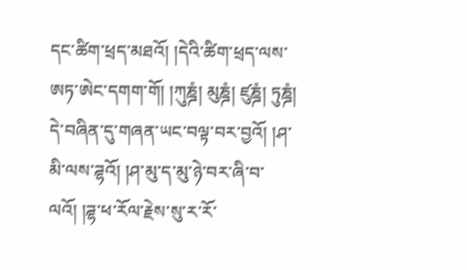དང་ཚིག་ཕྲད་མཐའོ། །དེའི་ཚིག་ཕྲད་ལས་ཨཏ་ཨེང་དགག་གོ། །ཀུཎྜཾ། མུཎྜཾ། ཛུཎྜཾ། ཏུཎྜཾ། དེ་བཞིན་དུ་གཞན་ཡང་བལྟ་བར་བྱའོ། །ཤ་མི་ལས་ཌྷའོ། །ཤ་མུ་ད་མུ་ཉེ་བར་ཞི་བ་ལའོ། །ཌྷ་ཕ་རོལ་རྗེས་སུ་ར་རོ་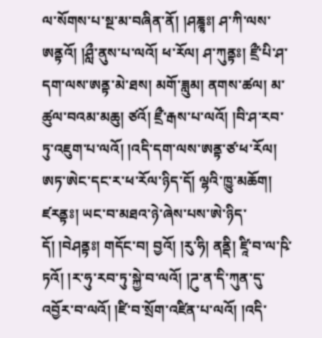ལ་སོགས་པ་སྔ་མ་བཞིན་ནོ། །ཤཎྜྷཿ། ཤ་ཀི་ལས་ཨནྟའོ། །ཤླྀ་ནུས་པ་ལའོ། ཕ་རོལ། ཤ་ཀུནྟཿ། ཛྲྀ་པི་ཤ་དག་ལས་ཨནྟ་མེ་ཐས། མགོ་ཟླུམ། ནགས་ཚལ། མ་ཚུལ་བའམ་མཆུ། ཙའོ། ཛྲྀ་རྒས་པ་ལའོ། །བི་ཤ་རབ་ཏུ་འཇུག་པ་ལའོ། །འདི་དག་ལས་ཨནྟ་ཙ་ཕ་རོལ། ཨཏ་ཨེང་དང་ར་ཕ་རོལ་ཉིད་དོ། ལྷའི་ཁྱུ་མཆོག། ཛརནྟཿ། ཡང་བ་མཐའ་ཉེ་ཞེས་པས་ཨེ་ཉིད་དོ། །བེཤནྟཿ། གདོང་བ། བྱའོ། །རུ་ཧི། ནནྡི། ཛཱི་བ་ལ་ཥི་ཏའོ། །ར་ཧུ་རབ་ཏུ་སྐྱེ་བ་ལའོ། །ཌུ་ན་དི་ཀུན་དུ་འབྱོར་བ་ལའོ། །ཛི་བ་སྲོག་འཛིན་པ་ལའོ། །འདི་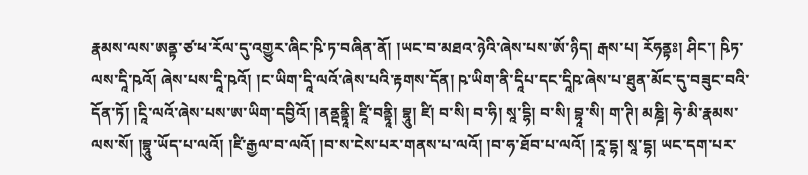རྣམས་ལས་ཨནྟ་ཙ་ཕ་རོལ་དུ་འགྱུར་ཞིང་ཥི་ཏ་བཞིན་ནོ། །ཡང་བ་མཐའ་ཉེའི་ཞེས་པས་ཨོ་ཉིད། རྒས་པ། རོཧནྟཿ། ཤིང་། ཥིཏ་ལས་དཱི་ཥའོ། ཞེས་པས་དཱི་ཥའོ། །ང་ཡིག་དཱི་ལའོ་ཞེས་པའི་རྟགས་དོན། ཥ་ཡིག་ནི་དཱིཔ་དང་དཱིཥ་ཞེས་པ་ཐུན་མོང་དུ་བཟུང་བའི་དོན་ཏོ། །ངཱི་ལའོ་ཞེས་པས་ཨ་ཡིག་དབྱིའོ། །ནནྡནྟཱི། ཛཱི་བནྟཱི། བྷཱུ། ཛི། བ་སི། བ་ཧི། སཱ་དྷི། བ་སི། བྷཱ་སི། ག་ཊི། མཎྜི། ཧེ་མི་རྣམས་ལས་སོ། །བྷཱུ་ཡོད་པ་ལའོ། །ཛི་རྒྱལ་བ་ལའོ། །བ་ས་ངེས་པར་གནས་པ་ལའོ། །བ་ཧ་ཐོབ་པ་ལའོ། །རཱ་དྷ། སཱ་དྷ། ཡང་དག་པར་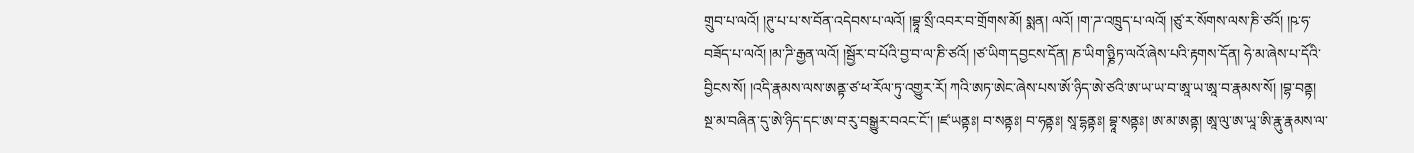གྲུབ་པ་ལའོ། །ཊུ་པ་པ་ས་བོན་འདེབས་པ་ལའོ། །བྷཱ་སྲྀ་འབར་བ་གྲོགས་མོ། སྨན། ལའོ། །ག་ཌ་འཁྲུད་པ་ལའོ། །ཙུ་ར་སོགས་ལས་ཎི་ཙའོ། །ཥ་ཧ་བཟོད་པ་ལའོ། །མ་ཌི་རྒྱན་ལའོ། །སྦྱོར་བ་པོའི་བྱ་བ་ལ་ཎི་ཙའོ། །ཙ་ཡིག་དབྱངས་དོན། ཎ་ཡིག་ཉྞིཏ་ལའོ་ཞེས་པའི་རྟགས་དོན། ཧེ་མ་ཞེས་པ་དོའི་བྱིངས་སོ། །འདི་རྣམས་ལས་ཨནྟ་ཙ་ཕ་རོལ་ཏུ་འགྱུར་རོ། ཀའི་ཨཏ་ཨེང་ཞེས་པས་ཨོ་ཉིད་ཨེ་ཙའི་ཨ་ཡ་ཡ་བ་ཨཱ་ཡ་ཨཱ་བ་རྣམས་སོ། །བྷ་བནྟ། སྔ་མ་བཞིན་དུ་ཨེ་ཉིད་དང་ཨ་བ་རུ་བསྒྱུར་བའང་ངོ་། །ཛ་ཡནྟཿ། བ་སནྟཿ། བ་ཧནྟཿ། སཱ་དྷནྟཿ། བྷཱ་སནྟཿ། ཨ་མ་ཨནྟ། ཨཱ་ལུ་ཨ་ཡཱ་ཨི་རྣུ་རྣམས་ལ་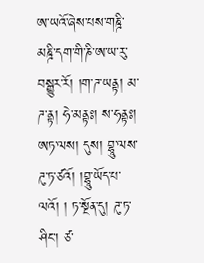ཨ་ཡའོ་ཞེས་པས་གཎྜི་མཎྜི་དག་གི་ཎི་ཨ་ཡ་རུ་བསྒྱུར་རོ། །ག་ཌ་ཡནྟ། མ་ཌ་ནྟ། ཧེ་མནྟཿ། ས་ཧནྟཿ། ཨཏ་ལས། དུས། བྷཱུ་ལས་ཌུ་ཏ་ཙའོ། །བྷཱུ་ཡོད་པ་ལའོ། ། ཏ་སྔོན་དུ། ཌུ་ཏ་ཤིང་། ཙ་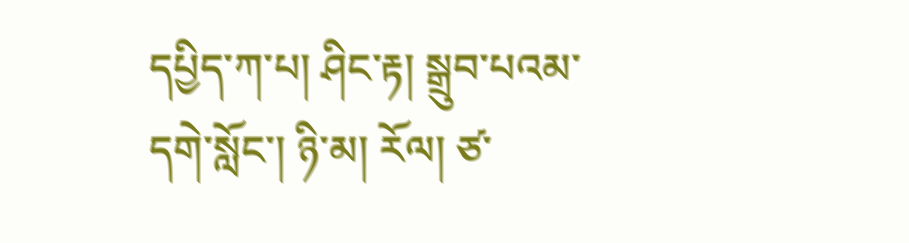དཔྱིད་ཀ་པ། ཤིང་རྟ། སྒྲུབ་པའམ་དགེ་སློང་། ཉི་མ། རོལ། ཙ་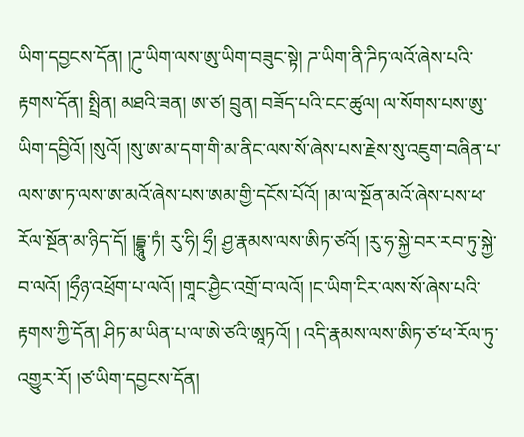ཡིག་དབྱངས་དོན། །ཌུ་ཡིག་ལས་ཨུ་ཡིག་བཟུང་སྟེ། ཌ་ཡིག་ནི་ཌིཏ་ལའོ་ཞེས་པའི་རྟགས་དོན། སྤྲིན། མཐའི་ཟན། ཨ་ཙ། བྲུན། བཟོད་པའི་ངང་ཚུལ། ལ་སོགས་པས་ཨུ་ཡིག་དབྱིའོ། །སུའོ། །སུ་ཨ་མ་དག་གི་མ་ནིང་ལས་སོ་ཞེས་པས་རྗེས་སུ་འཇུག་བཞིན་པ་ལས་ཨ་ཏ་ལས་ཨ་མའོ་ཞེས་པས་ཨམ་གྱི་དངོས་པོའོ། །མ་ལ་སྔོན་མའོ་ཞེས་པས་ཕ་རོལ་སྔོན་མ་ཉིད་དོ། །དྦྷཱུ་ཏཾ། རུ་ཧི། ཧྲྀ། ཤྱ་རྣམས་ལས་ཨིཏ་ཙའོ། །རུ་ཧ་སྐྱེ་བར་རབ་ཏུ་སྐྱེ་བ་ལའོ། །ཧྲྀཉ་འཕྲོག་པ་ལའོ། །གཱང་ཤྱཻང་འགྲོ་བ་ལའོ། །ང་ཡིག་ངིར་ལས་སོ་ཞེས་པའི་རྟགས་ཀྱི་དོན། ཤིཏ་མ་ཡིན་པ་ལ་ཨེ་ཙའི་ཨཱཏའོ། ། འདི་རྣམས་ལས་ཨིཏ་ཙ་ཕ་རོལ་ཏུ་འགྱུར་རོ། །ཙ་ཡིག་དབྱངས་དོན།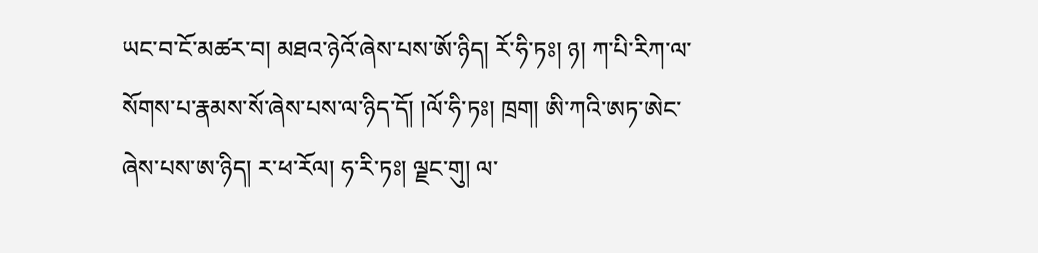ཡང་བ་ངོ་མཚར་བ། མཐའ་ཉེའོ་ཞེས་པས་ཨོ་ཉིད། རོ་ཧི་ཏཿ། ཉ། ཀ་པི་རིཀ་ལ་སོགས་པ་རྣམས་སོ་ཞེས་པས་ལ་ཉིད་དོ། །ལོ་ཧི་ཏཿ། ཁྲག། ཨི་ཀའི་ཨཏ་ཨེང་ཞེས་པས་ཨ་ཉིད། ར་ཕ་རོལ། ཧ་རི་ཏཿ། ལྗང་གུ། ལ་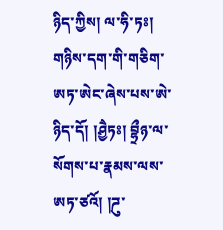ཉིད་ཀྱིས། ལ་ཧི་ཏཿ། གཉིས་དག་གི་གཅིག་ཨཏ་ཨེང་ཞེས་པས་ཨེ་ཉིད་དོ། །ཤྱཻཏཿ། བྷྲྀཉ་ལ་སོགས་པ་རྣམས་ལས་ཨཏ་ཙའོ། །ཌུ་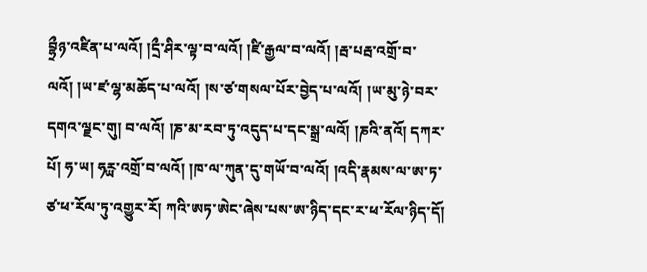བྷྲྀཉ་འཛིན་པ་ལའོ། །དྲྀ་ཤིར་ལྟ་བ་ལའོ། །ཛི་རྒྱལ་བ་ལའོ། །རྦ་པརྦ་འགྲོ་བ་ལའོ། །ཡ་ཛ་ལྷ་མཆོད་པ་ལའོ། །ས་ཙ་གསལ་པོར་བྱེད་པ་ལའོ། །ཡ་མུ་ཉེ་བར་དགའ་ལྗང་གུ། བ་ལའོ། །ཎ་མ་རབ་ཏུ་འདུད་པ་དང་སྒྲ་ལའོ། །ཎའི་ནའོ། དཀར་པོ། ཧ་ཡ། ཧཪྻ་འགྲོ་བ་ལའོ། །ཁ་ལ་ཀུན་དུ་གཡོ་བ་ལའོ། །འདི་རྣམས་ལ་ཨ་ཏ་ཙ་ཕ་རོལ་ཏུ་འགྱུར་རོ། ཀའི་ཨཏ་ཨེང་ཞེས་པས་ཨ་ཉིད་དང་ར་ཕ་རོལ་ཉིད་དོ།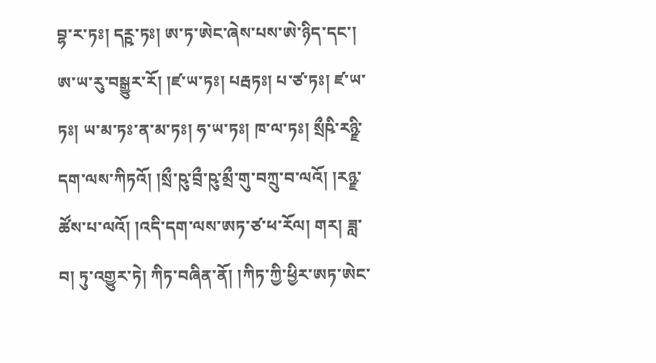བྷ་ར་ཏཿ། དཪྵ་ཏཿ། ཨ་ཏ་ཨེང་ཞེས་པས་ཨེ་ཉིད་དང་། ཨ་ཡ་རུ་བསྒྱུར་རོ། །ཛ་ཡ་ཏཿ། པརྦཏཿ། པ་ཙ་ཏཿ། ཛ་ཡ་ཏཿ། ཡ་མ་ཏཿ་ན་མ་ཏཿ། ཧ་ཡ་ཏཿ། ཁ་ལ་ཏཿ། སྲྀཥི་རཉྫི་དག་ལས་ཀིཏའོ། །སྲྀ་ཥུ་བྲྀ་ཥུ་མྲྀ་གུ་བཀྲུ་བ་ལའོ། །རཉྫ་ཚོས་པ་ལའོ། །འདི་དག་ལས་ཨཏ་ཙ་ཕ་རོལ། གར། ཟླ་བ། ཏུ་འགྱུར་ཏེ། ཀིཏ་བཞིན་ནོ། །ཀིཏ་ཀྱི་ཕྱིར་ཨཏ་ཨེང་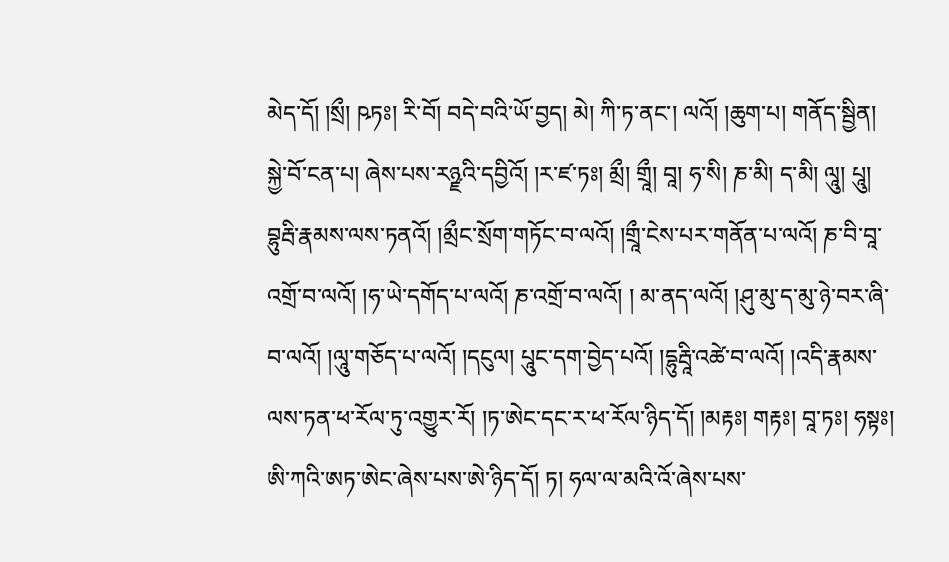མེད་དོ། །སྲྀ། ཥཏཿ། རི་བོ། བདེ་བའི་ཡོ་བྱད། མེ། ཀི་ཏ་ནང་། ལའོ། །ཆུག་པ། གནོད་སྦྱིན། སྐྱེ་བོ་ངན་པ། ཞེས་པས་རཉྫའི་དབྱིའོ། །ར་ཛ་ཏཿ། མྲྀ། གྲཱྀ། བཱ། ཧ་སི། ཎ་མི། ད་མི། ལཱུ། པཱུ། བྷུརྦི་རྣམས་ལས་ཏནའོ། །མྲྀང་སྲོག་གཏོང་བ་ལའོ། །གྲཱྀ་ངེས་པར་གནོན་པ་ལའོ། ཎ་བི་བཱ་འགྲོ་བ་ལའོ། །ཧ་ཡེ་དགོད་པ་ལའོ། ཎ་འགྲོ་བ་ལའོ། ། མ་ནད་ལའོ། །ཤུ་མུ་ད་མུ་ཉེ་བར་ཞི་བ་ལའོ། །ལཱུ་གཅོད་པ་ལའོ། །དངུལ། པཱུང་དག་བྱེད་པའོ། །དྷུརྦཱི་འཚེ་བ་ལའོ། །འདི་རྣམས་ལས་ཏན་ཕ་རོལ་ཏུ་འགྱུར་རོ། །ཏ་ཨེང་དང་ར་ཕ་རོལ་ཉིད་དོ། །མརྟཿ། གརྟཿ། བཱ་ཏཿ། ཧསྟཿ། ཨི་ཀའི་ཨཏ་ཨེང་ཞེས་པས་ཨེ་ཉིད་དོ། ཏ། ཧལ་ལ་མའི་འོ་ཞེས་པས་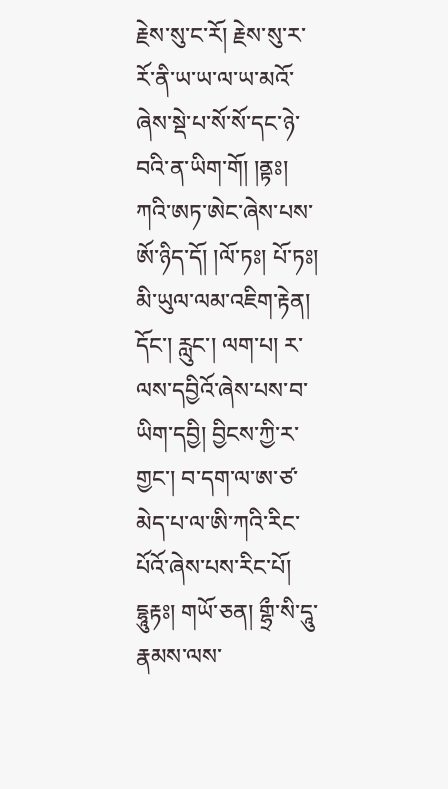རྗེས་སུ་ང་རོ། རྗེས་སུ་ར་རོ་ནི་ཡ་ཡ་ལ་ཡ་མའོ་ཞེས་སྡེ་པ་སོ་སོ་དང་ཉེ་བའི་ན་ཡིག་གོ། །ནྟཿ། ཀའི་ཨཏ་ཨེང་ཞེས་པས་ཨོ་ཉིད་དོ། །ལོ་ཏཿ། པོ་ཏཿ། མི་ཡུལ་ལམ་འཇིག་རྟེན། དོང་། རླུང་། ལག་པ། ར་ལས་དབྱིའོ་ཞེས་པས་བ་ཡིག་དབྱི། བྱིངས་ཀྱི་ར་གྱང་། བ་དག་ལ་ཨ་ཙ་མེད་པ་ལ་ཨི་ཀའི་རིང་པོའོ་ཞེས་པས་རིང་པོ། དྷཱུརྟཿ། གཡོ་ཅན། གྷྲྀ་སི་དཱུ་རྣམས་ལས་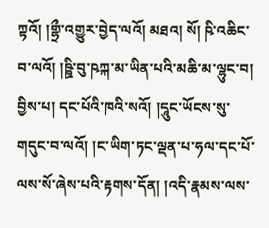ཀྟའོ། །གྷྲྀ་འགྱུར་བྱེད་ལའོ། མཐའ། སོ། ཥི་འཆིང་བ་ལའོ། །ཥྛི་བུ་ཥཀྐ་མ་ཡིན་པའི་མཆི་མ་ལྷུང་བ། བྱིས་པ། དང་པོའི་ཁའི་སའོ། །དཱུང་ཡོངས་སུ་གདུང་བ་ལའོ། །ང་ཡིག་ཏང་ལྡན་པ་ཧལ་དང་པོ་ལས་སོ་ཞེས་པའི་རྟགས་དོན། །འདི་རྣམས་ལས་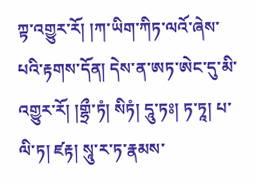ཀྟ་འགྱུར་རོ། །ཀ་ཡིག་ཀིཏ་ལའོ་ཞེས་པའི་རྟགས་དོན། དེས་ན་ཨཏ་ཨེང་དུ་མི་འགྱུར་རོ། །གྷྲྀ་ཏཾ། སིཏཾ། དཱུ་ཏཿ། ཏ་ཏཱ། པ་ལི་ཏ། ཛརྟ། སཱུ་ར་ཏ་རྣམས་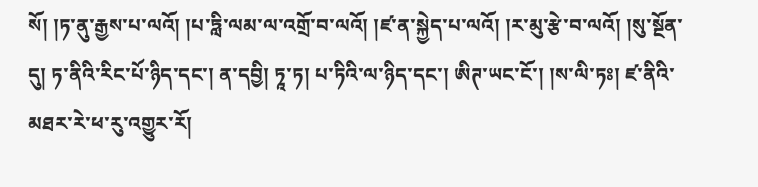སོ། །ཏ་ནུ་རྒྱས་པ་ལའོ། །པ་ཏླི་ལམ་ལ་འགྲོ་བ་ལའོ། །ཛ་ན་སྐྱེད་པ་ལའོ། །ར་མུ་རྩེ་བ་ལའོ། །སུ་སྔོན་དུ། ཏ་ནིའི་རིང་པོ་ཉིད་དང་། ན་དབྱི། ཏཱ་ཏ། པ་ཏིའི་ལ་ཉིད་དང་། ཨིཊ་ཡང་ངོ་། །ས་ལི་ཏཿ། ཛ་ནིའི་མཐར་རེ་ཕ་རུ་འགྱུར་རོ།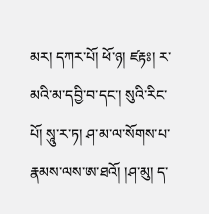མར། དཀར་པོ། ཕོ་ཉ། ཛརྟཿ། ར་མའི་མ་དབྱི་བ་དང་། སུའི་རིང་པོ། སཱུ་ར་ཏ། ཤ་མ་ལ་སོགས་པ་རྣམས་ལས་ཨ་ཐའོ། །ཤ་མུ། ད་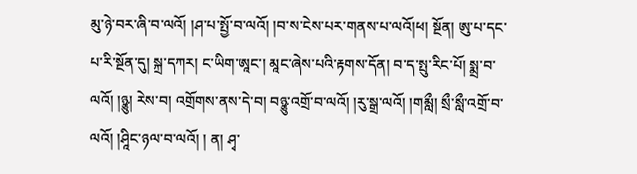མུ་ཉེ་བར་ཞི་བ་ལའོ། །ཤ་པ་སྤྱོ་བ་ལའོ། །བ་ས་ངེས་པར་གནས་པ་ལའོ།ཕ། སྔོན། ཨུ་པ་དང་པ་རི་སྔོན་དུ། སྐྲ་དཀར། ང་ཡིག་ཨཱང་། མཱང་ཞེས་པའི་རྟགས་དོན། བ་ད་སྤུ་རིང་པོ། སྨྲ་བ་ལའོ། །ཉྩུ། རེས་བ། འགྲོགས་ནས་དེ་བ། བཉྩུ་འགྲོ་བ་ལའོ། །རུ་སྒྲ་ལའོ། །གམླྀ། སྲྀ་སླྀ་འགྲོ་བ་ལའོ། །ཤཱིང་ཉལ་བ་ལའོ། ། ན། ཤྭ་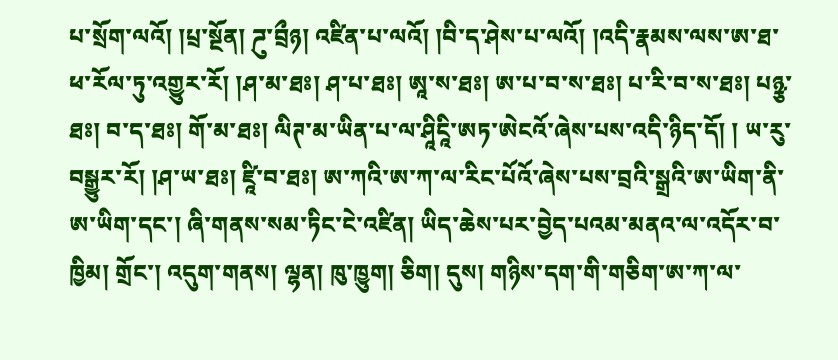པ་སྲོག་ལའོ། །པྲ་སྔོན། ཌུ་བྲྀཉ། འཛིན་པ་ལའོ། །བི་ད་ཤེས་པ་ལའོ། །འདི་རྣམས་ལས་ཨ་ཐ་ཕ་རོལ་ཏུ་འགྱུར་རོ། །ཤ་མ་ཐཿ། ཤ་པ་ཐཿ། ཨཱ་ས་ཐཿ། ཨ་པ་བ་ས་ཐཿ། པ་རི་བ་ས་ཐཿ། པཉྩ་ཐཿ། བ་ད་ཐཿ། གོ་མ་ཐཿ། ལིཊ་མ་ཡིན་པ་ལ་ཤཱིངཱི་ཨཏ་ཨེངའོ་ཞེས་པས་འདི་ཉིད་དོ། ། ཡ་རུ་བསྒྱུར་རོ། །ཤ་ཡ་ཐཿ། ཛཱི་བ་ཐཿ། ཨ་ཀའི་ཨ་ཀ་ལ་རིང་པོའོ་ཞེས་པས་བྲའི་སྒྲའི་ཨ་ཡིག་ནི་ཨ་ཡིག་དང་། ཞི་གནས་སམ་ཏིང་ངེ་འཛིན། ཡིད་ཆེས་པར་བྱེད་པའམ་མནའ་ལ་འདོར་བ་ཁྱིམ། གྲོང་། འདུག་གནས། ལྷན། ཁུ་ཁྱུག། ཅིག། དུས། གཉིས་དག་གི་གཅིག་ཨ་ཀ་ལ་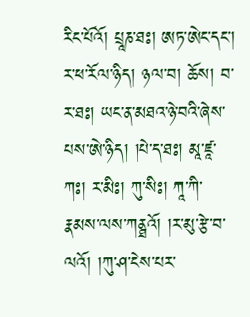རིང་པོའོ། པྲཱཎ་ཐཿ། ཨཏ་ཨེང་དང་། ར་ཕ་རོལ་ཉིད། ཉལ་བ། ཆོས། བ་ར་ཐཿ། ཡང་ན་མཐའ་ཉེ་བའི་ཞེས་པས་ཨེ་ཉིད། །པེ་ད་ཐཿ། མཱ་ཛཱ་ཀཿ། ར་མིཿ། ཀུ་སིཿ། ཀཱ་ཀི་རྣམས་ལས་ཀནྠའོ། །ར་མུ་རྩེ་བ་ལའོ། །ཀུ་ཤ་ངེས་པར་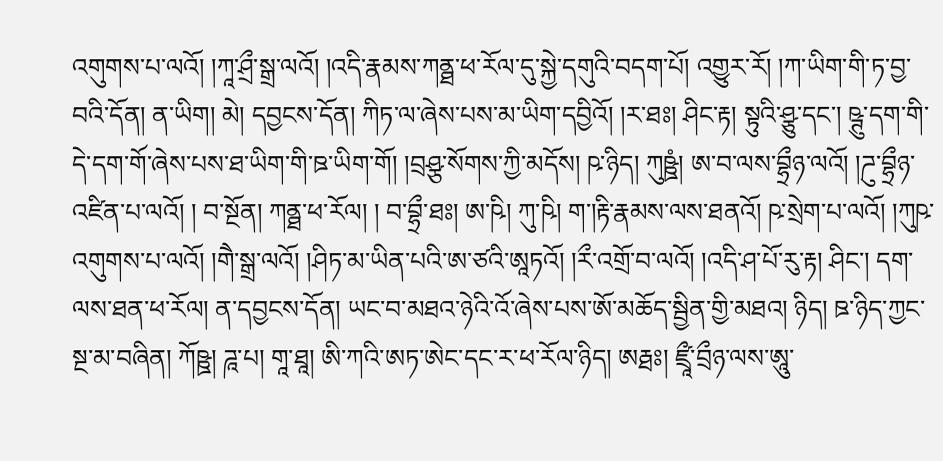འགུགས་པ་ལའོ། །ཀཱ་ཤྲྀ་སྒྲ་ལའོ། །འདི་རྣམས་ཀནྠ་ཕ་རོལ་དུ་སྐྱེ་དགུའི་བདག་པོ། འགྱུར་རོ། །ཀ་ཡིག་གི་ཏ་བྱ་བའི་དོན། ན་ཡིག། མེ། དབྱངས་དོན། ཀིཏ་ལ་ཞེས་པས་མ་ཡིག་དབྱིའོ། །ར་ཐཿ། ཤིང་རྟ། སྟུའི་ཤྩུ་དང་། ཥྚུ་དག་གི་དེ་དག་གོ་ཞེས་པས་ཐ་ཡིག་གི་ཋ་ཡིག་གོ། །བྲཤྩ་སོགས་ཀྱི་མདོས། ཥ་ཉིད། ཀུཥྛཾ། ཨ་བ་ལས་བྷྲྀཉ་ལའོ། །ཌུ་བྷྲྀཉ་འཛིན་པ་ལའོ། ། བ་སྔོན། ཀནྠ་ཕ་རོལ། ། བ་བྷྲྀ་ཐཿ། ཨ་ཥི། ཀུ་ཥི། ག་།རྟི་རྣམས་ལས་ཐནའོ། ཥ་སྲེག་པ་ལའོ། །ཀུཥ་འགུགས་པ་ལའོ། །གཻ་སྒྲ་ལའོ། །ཤིཏ་མ་ཡིན་པའི་ཨ་ཙའི་ཨཱཏའོ། །རྀ་འགྲོ་བ་ལའོ། །འདི་ཤ་པོ་རུ་རྟ། ཤིང་། དག་ལས་ཐན་ཕ་རོལ། ན་དབྱངས་དོན། ཡང་བ་མཐའ་ཉེའི་འོ་ཞེས་པས་ཨོ་མཆོད་སྦྱིན་གྱི་མཐའ། ཉིད། ཋ་ཉིད་ཀྱང་སྔ་མ་བཞིན། ཀོཥྛ། ཌཱ་པ། གཱ་ཐཱ། ཨི་ཀའི་ཨཏ་ཨེང་དང་ར་ཕ་རོལ་ཉིད། ཨརྠཿ། ཛྲཱྀ་བྲྀཉ་ལས་ཨཱུ་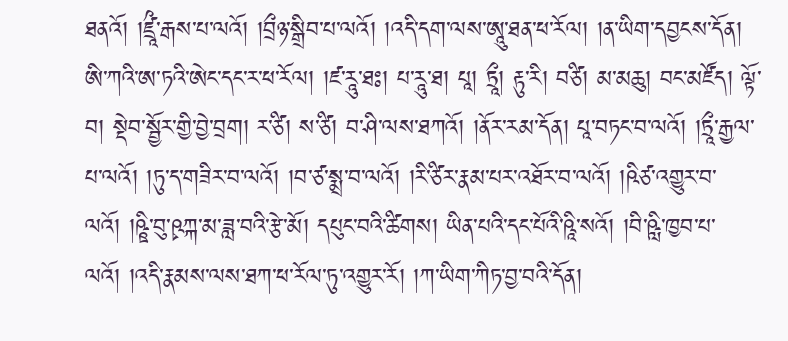ཐནའོ། །ཛྲཱྀ་རྒས་པ་ལའོ། །བྲྀཉ་སྒྲིབ་པ་ལའོ། །འདི་དག་ལས་ཨཱུ་ཐན་ཕ་རོལ། །ན་ཡིག་དབྱངས་དོན། ཨི་ཀའི་ཨ་ཏའི་ཨེང་དང་ར་ཕ་རོལ། །ཛ་རཱུ་ཐཿ། པ་རཱུ་ཐ། པཱ། ཏྲཱྀ། རྟུ་རི། བཙི། མ་མཆུ། བང་མཛོད། ལྟོ་བ། སྡེབ་སྦྱོར་གྱི་བྱེ་བྲག། ར་ཙི། ས་ཙི། བ་ཤི་ལས་ཐཀའོ། །ནོར་རམ་དོན། པཱ་བཏང་བ་ལའོ། །ཏྲཱྀ་རྒྱལ་པ་ལའོ། །ཏུ་ད་གཟིར་བ་ལའོ། །བ་ཙ་སྨྲ་བ་ལའོ། །རི་ཙིར་རྣམ་པར་འཐོར་བ་ལའོ། །ཥིཙ་འགྱུར་བ་ལའོ། །ཥྛི་བུ་ཥྭཀྐ་མ་ཟླ་བའི་རྩེ་མོ། དཔུང་བའི་ཚིགས། ཡིན་པའི་དང་པོའི་ཥཱི་སའོ། །བི་ཥླི་ཁྱབ་པ་ལའོ། །འདི་རྣམས་ལས་ཐཀ་ཕ་རོལ་ཏུ་འགྱུར་རོ། །ཀ་ཡིག་ཀིཏ་བྱ་བའི་དོན།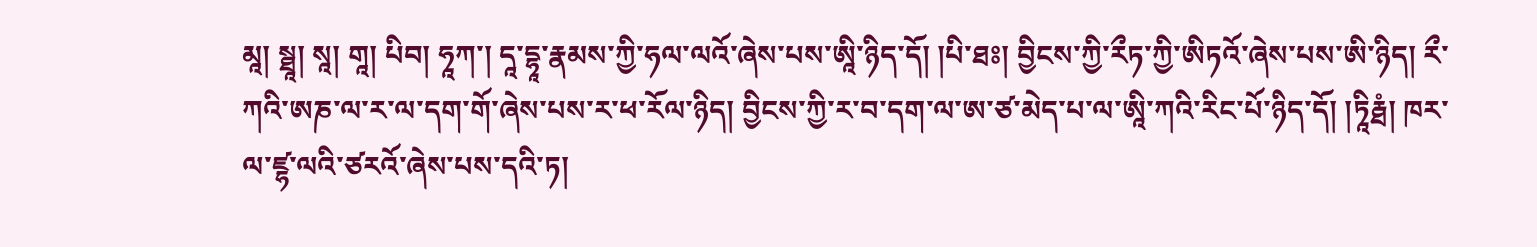མཱ། སྠཱ། སཱ། གཱ། པིབ། ཧཱཀ་། དཱ་དྷཱ་རྣམས་ཀྱི་ཧལ་ལའོ་ཞེས་པས་ཨཱི་ཉིད་དོ། །པི་ཐཿ། བྱིངས་ཀྱི་རྀཏ་ཀྱི་ཨིཏའོ་ཞེས་པས་ཨི་ཉིད། རྀ་ཀའི་ཨཎ་ལ་ར་ལ་དག་གོ་ཞེས་པས་ར་ཕ་རོལ་ཉིད། བྱིངས་ཀྱི་ར་བ་དག་ལ་ཨ་ཙ་མེད་པ་ལ་ཨཱི་ཀའི་རིང་པོ་ཉིད་དོ། །ཏཱིརྠཾ། ཁར་ལ་ཛྷ་ལའི་ཙརའོ་ཞེས་པས་དའི་ཏ།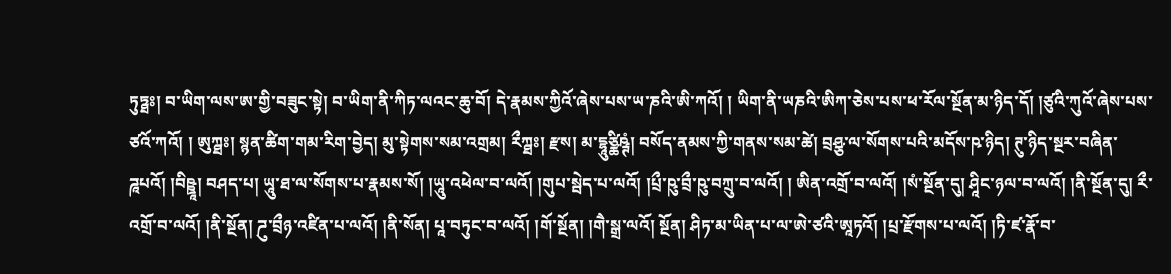ཏུཏྠཿ། བ་ཡིག་ལས་ཨ་གྱི་བཟུང་སྟེ། བ་ཡིག་ནི་ཀིཏ་ལའང་ཆུ་བོ། དེ་རྣམས་ཀྱིའོ་ཞེས་པས་ཡ་ཎའི་ཨི་ཀའོ། ། ཡིག་ནི་ཡཎའི་ཨིཀ་ཅེས་པས་ཕ་རོལ་སྔོན་མ་ཉིད་དོ། །ཙུའི་ཀུའོ་ཞེས་པས་ཙའོ་ཀའོ། ། ཨུཀྠཿ། སྙན་ཚིག་གམ་རིག་བྱེད། མུ་སྟེགས་སམ་འགྲམ། རྀཀྠཿ། རྫས། མ་དྷཱུཙྪིཥྚཾ། བསོད་ནམས་ཀྱི་གནས་སམ་ཚེ། བྲཤྩ་ལ་སོགས་པའི་མདོས་ཥ་ཉིད། ཊུ་ཉིད་སྔར་བཞིན་ཌཱཔའོ། །བིཥྛཱ། བཤད་པ། ཡཱུ་ཐ་ལ་སོགས་པ་རྣམས་སོ། །ཡཱུ་འཕེལ་བ་ལའོ། །གུཔ་སྦེད་པ་ལའོ། །པྲྀ་ཥུ་བྲྀ་ཥུ་བཀྲུ་བ་ལའོ། ། ཨིན་འགྲོ་བ་ལའོ། །སཾ་སྔོན་དུ། ཤཱིང་ཉལ་བ་ལའོ། །ནི་སྔོན་དུ། རྀ་འགྲོ་བ་ལའོ། །ནི་སྔོན། ཌུ་བྲྀཉ་འཛིན་པ་ལའོ། །ནི་སོན། པཱ་བཏུང་བ་ལའོ། །གོ་སྔོན། །གཻ་སྒྲ་ལའོ། སྔོན། ཤིཏ་མ་ཡིན་པ་ལ་ཨེ་ཙའི་ཨཱཏའོ། །པྲ་རྫོགས་པ་ལའོ། །ཏི་ཛ་རྣོ་བ་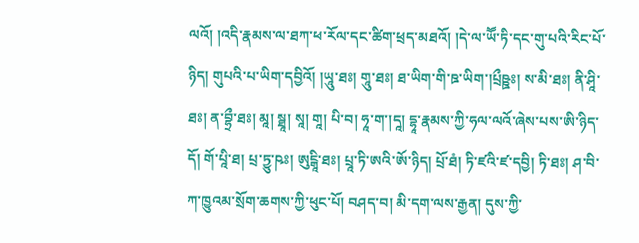ལའོ། །འདི་རྣམས་ལ་ཐཀ་ཕ་རོལ་དང་ཚིག་ཕྲད་མཐའོ། །དེ་ལ་ཡཽ་ཏི་དང་གུ་པའི་རིང་པོ་ཉིད། གུཔའི་པ་ཡིག་དབྱིའོ། །ཡཱུ་ཐཿ། གཱུ་ཐཿ། ཐ་ཡིག་གི་ཋ་ཡིག་།པྲྀཥྛཿ། ས་མི་ཐཿ། ནི་ཤཱི་ཐཿ། ན་བྷྲྀ་ཐཿ། མཱ། སྠཱ། སཱ། གཱ། པི་བ། ཧཱ་ག་།དཱ། དྷཱ་རྣམས་ཀྱི་ཧལ་ལའོ་ཞེས་པས་ཨི་ཉིད་དོ། གོ་པཱི་ཐ། པྲ་ཏྱུ་ཥཿ། ཨུངྒཱི་ཐཿ། པྲཱ་ཏི་ཨའི་ཨོ་ཉིད། པྲོ་ཐཾ། ཏི་ཛའི་ཛ་དབྱི། ཏི་ཐཿ། ཤ་བི་ཀ་ཁྱུའམ་སྲོག་ཆགས་ཀྱི་ཕུང་པོ། བཤད་བ། མི་དག་ལས་རྒྱན། དུས་ཀྱི་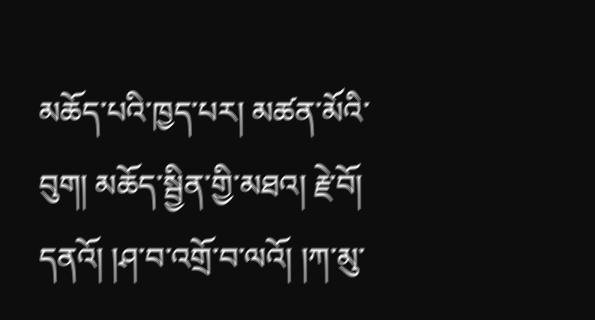མཆོད་པའི་ཁྱད་པར། མཚན་མོའི་བུག། མཆོད་སྦྱིན་གྱི་མཐའ། རྗེ་བོ། དནའོ། །ཤ་བ་འགྲོ་བ་ལའོ། །ཀ་མུ་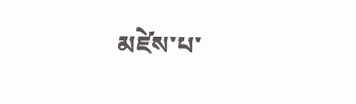མཛེས་པ་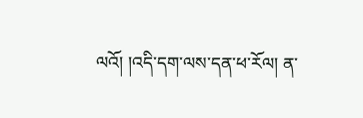ལའོ། །འདི་དག་ལས་དན་ཕ་རོལ། ན་